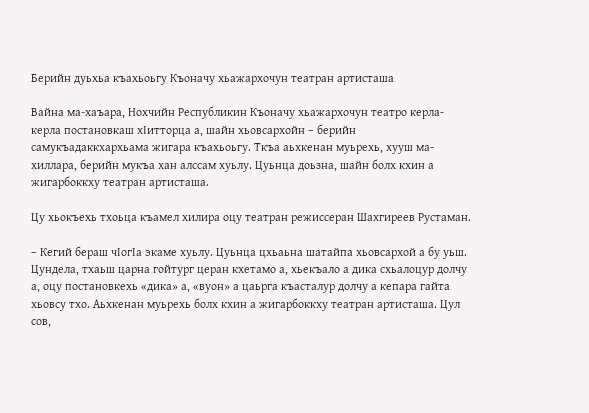Берийн дуьхьа къахьоьгу Къоначу хьажархочун театран артисташа

Вайна ма-хаъара, Нохчийн Республикин Къоначу хьажархочун театро керла-керла постановкаш хIитторца а, шайн хьовсархойн – берийн самукъадаккхархьама жигара къахьоьгу. Ткъа аьхкенан муьрехь, хууш ма-хиллара, берийн мукъа хан алссам хуьлу. Цуьнца доьзна, шайн болх кхин а жигарбоккху театран артисташа.

Цу хьокъехь тхоьца къамел хилира оцу театран режиссеран Шахгиреев Рустаман.

– Кегий бераш чIогIа экаме хуьлу. Цуьнца цхьаьна шатайпа хьовсархой а бу уьш. Цундела, тхаьш царна гойтург церан кхетамо а, хьекъало а дика схьалоцур долчу а, оцу постановкехь «дика» а, «вуон» а цаьрга къасталур долчу а кепара гайта хьовсу тхо. Аьхкенан муьрехь болх кхин а жигарбоккху театран артисташа. Цул сов,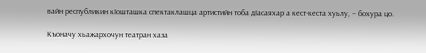вайн республикин кIошташка спектаклашца артистийн тоба дIасаяхар а кест-кеста хуьлу, – бохура цо.

Къоначу хьажархочун театран хаза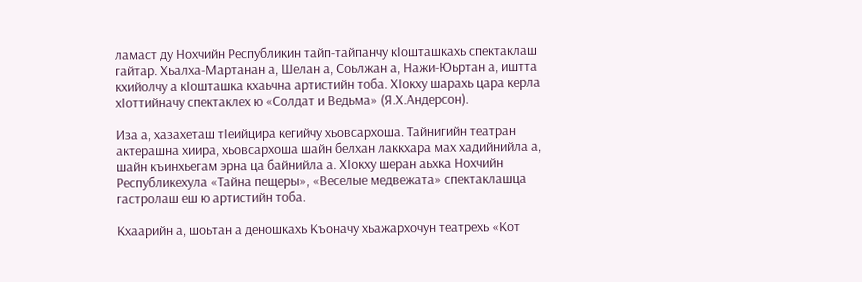ламаст ду Нохчийн Республикин тайп-тайпанчу кIошташкахь спектаклаш гайтар. Хьалха-Мартанан а, Шелан а, Соьлжан а, Нажи-Юьртан а, иштта кхийолчу а кIошташка кхаьчна артистийн тоба. ХIокху шарахь цара керла хIоттийначу спектаклех ю «Солдат и Ведьма» (Я.Х.Андерсон).

Иза а, хазахеташ тIеийцира кегийчу хьовсархоша. Тайнигийн театран актерашна хиира, хьовсархоша шайн белхан лаккхара мах хадийнийла а, шайн къинхьегам эрна ца байнийла а. ХIокху шеран аьхка Нохчийн Республикехула «Тайна пещеры», «Веселые медвежата» спектаклашца гастролаш еш ю артистийн тоба.

Кхаарийн а, шоьтан а деношкахь Къоначу хьажархочун театрехь «Кот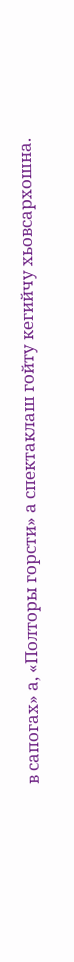в сапогах» а, «Полторы горсти» а спектаклаш гойту кегийчу хьовсархошна.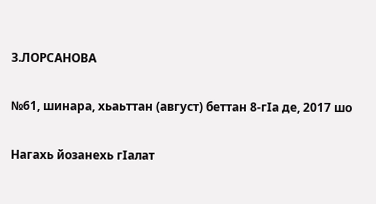З.ЛОРСАНОВА

№61, шинара, хьаьттан (август) беттан 8-гIа де, 2017 шо

Нагахь йозанехь гIалат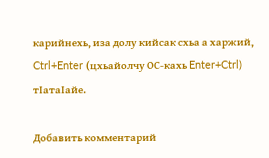карийнехь, иза долу кийсак схьа а харжий, Ctrl+Enter (цхьайолчу ОС-кахь Enter+Ctrl) тIатаIайе.

Добавить комментарий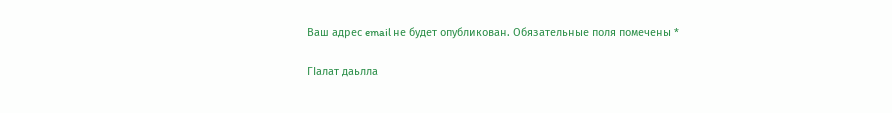Ваш адрес email не будет опубликован. Обязательные поля помечены *

ГIалат даьлла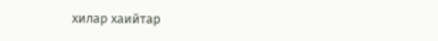хилар хаийтар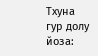Тхуна гур долу йоза: